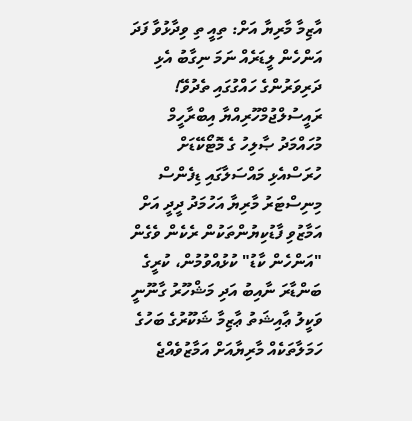އާޒިމާ މާރިޔާ އަށް: ތިއީ ތި ވިދާޅުވާ ފަދަ އަންހެން ލީޑަރެއް ނަމަ ނިގާބު އެޅި ދަރިވަރުންގެ ހައްގުގައި ތެދުވޭ!
ރައީސުލްޖުމްހޫރިއްޔާ އިބްރާހީމް މުހައްމަދު ޞާލިހު ގެ މޮޓޯކޭޑަށް ހުރަސްއެޅި މައްސަލާގައި ޑިފެންސް މިނިސްޓަރު މާރިޔާ އަހުމަދު ދީދީ އަށް އަމާޒުވި ފާޑުކިޔުންތަކުން ރެކެން ވެގެން "އަންހެން ކާޑު" ކުޅުއްވުމުން، ކުރީގެ ބަންޑާރަ ނާއިބު އަދި މަޝްހޫރު ގާނޫނީ ވަކީލު ޢާއިޝަތު ޢާޒިމާ ޝަކޫރުގެ ބަހުގެ ހަމަލާތަކެއް މާރިޔާއަށް އަމާޒުވެއްޖެ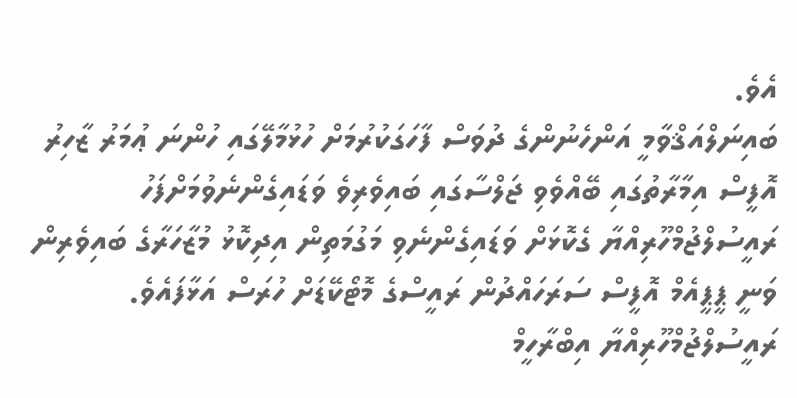އެވެ.
ބައިނަލްއަޤްވާމީ އަންހެނުންގެ ދުވަސް ފާހަގަކުރުމަށް ހުޅުމާލޭގައި ހުންނަ ޢުމަރު ޒާހިރު އޮފީސް އިމާރާތުގައި ބޭއްވެވި ޖަލްސާގައި ބައިވެރިވެ ވަޑައިގެންނެވުމަށްފަހު ރައީސުލްޖުމްހޫރިއްޔާ ގެކޮޅަށް ވަޑައިގެންނެވި މަގުމަތިން އިދިކޮޅު މުޒާހަރާގެ ބައިވެރިން ވަނީ ޕީޕީއެމް އޮފީސް ސަރަހައްދުން ރައީސްގެ މޮޓޯކޭޑަށް ހުރަސް އަޅާފައެވެ.
ރައީސުލްޖުމްހޫރިއްޔާ އިބްރާހީމް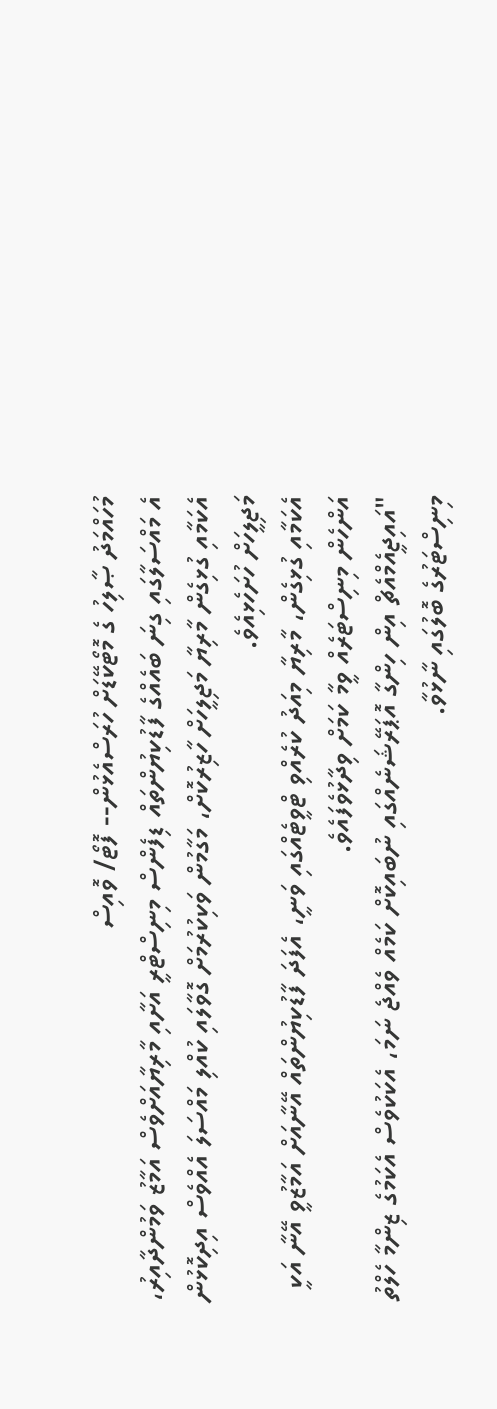މުހައްމަދު ޞާލިހު ގެ މޮޓޯކޭޑަށް ހުރަސްއެޅުން-- ފޮޓޯ/ ވޮއިސް
އެ މައްސަލާގައި ގިނަ ބައެއްގެ ފާޑުކިޔުންތައް ޑިފެންސް މިނިސްޓްރީ އަށާއި މާރިޔާއަށްވެސް އަމާޒު ވަމުންދާއިރު، އެކަމާއި ގުޅިގެން މާރިޔާ މަޖިލީހަށް ހާޒިރުކޮށް، މަގާމުން ވަކިކުރުމަށް ގޮވާލައި ކުއްލި މައްސަލަ އެއްވެސް އިދިކޮޅުން މަޖިލީހަށް ހުށަހެޅިއެވެ.
އެކަމާއި ގުޅިގެން، މާރިޔާ މިއަދު ކުރެއްވި ޓްވީޓެއްގައި ވަނީ، އެފަދަ ފާޑުކިޔުންތައް އޭނާއަށް އަމާޒުވީ އޭނާ އަކީ އަންހެން މިނިސްޓަރެއް ވީމާ ކަމަށް ވިދާޅުވެފައެވެ.
"އައިޖީއެމްއެޗް އިން ހިންގާ އޮޕަރޭޝަނެއްގައި ނުބައިކޮށް ކަމެއް ވެއްޖެ ނަމަ، އެކަކުވެސް އެކަމުގެ ޒިންމާ ހެލްތު މިނިސްޓަރުގެ ބޮލުގައި ނާޅުވާ.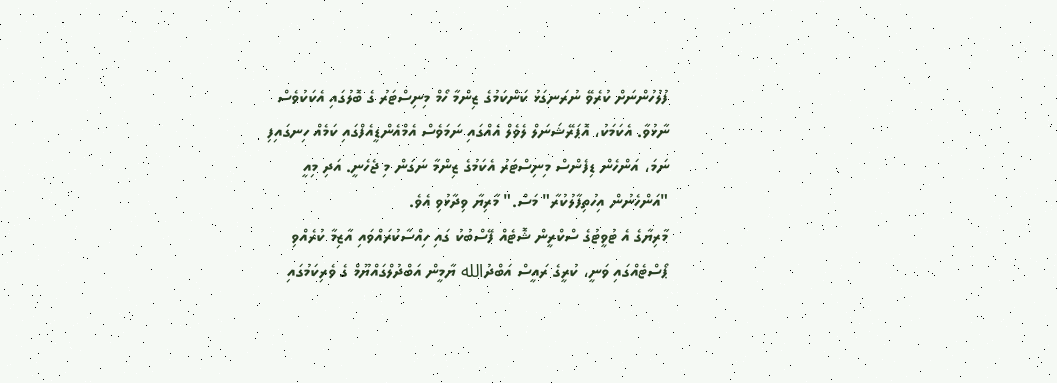ފުލުހުންނަށް ކުރެވޭ ނުރަނގަޅު ކަންކަމުގެ ޒިންމާ ހޯމް މިނިސްޓަރު ގެ ބޮލުގައި އެކަކުވެސް ނާޅުވާ. އެކަމަކު، އޮޕަރޭޝަނަލް ލެވެލް އެއްގައި ނަމަވެސް އެމްއެންޑީއެފްގައި ކަމެއް ހިނގައިފި ނަމަ، އަންހެން ޑިފެންސް މިނިސްޓަރު އެކަމުގެ ޒިންމާ ނަގަން މި ޖެހެނީ. އަދި މިއީ "އަންހެނުން އިހުތިފާލުކުރާ" މަސް." މާރިޔާ ވިދާޅުވި އެވެ.
މާރިޔާގެ އެ ޓުވީޓުގެ ސްކްރީން ޝޮޓެއް ފޭސްބުކު ގައި ހިއްސާކުރައްވައި އާޒިމާ ކުރެއްވި ޕޯސްޓެއްގައި ވަނީ، ކުރީގެ ރައީސް އަބްދުالله ޔާމީން އަބްދުލްގައްޔޫމް ގެ ވެރިކަމުގައި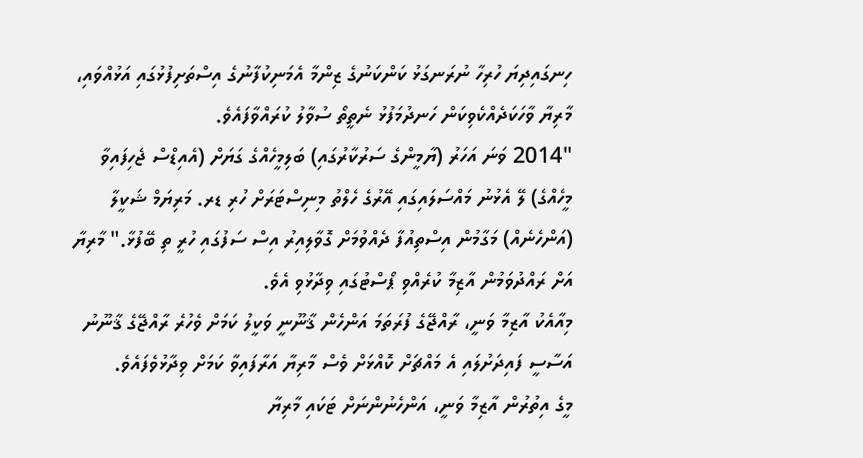ހިނގައިދިޔަ ހުރިހާ ނުރަނގަޅު ކަންކަނުގެ ޒިންމާ އެމަނިކުފާނުގެ އިސްތަށިފުޅުގައި އަޅުއްވައި، މާރިޔާ ވާހަކަދެއްކެވިކަން ހަނދުމަފުޅު ނެތީތޯ ސުވާލު ކުރައްވާފައެވެ.
"2014 ވަނަ އަހަރު (ޔާމީންގެ ސަރުކާރުގައި) ބަލިމީހެއްގެ ގަޔަށް (އެއިޑްސް ޖެހިފައިވާ މީހެއްގެ) ލޭ އެޅުނު މައްސަލައިގައި އޭރުގެ ހެލްތު މިނިސްޓަރަށް ހުރި ޑރ. މަރިޔަމް ޝަކީލާ (އަންހެނެއް) މަގާމުން އިސްތިއުފާ ދެއްވުމަށް ގޮވާލިއިރު އިސް ސަފުގައި ހުރީ ތި ބޭފުޅާ." މާރިޔާ އަށް ރައްދުވަމުން އާޒިމާ ކުރެއްވި ޕޯސްޓުގައި ވިދާޅުވި އެވެ.
މިއާއެކު އާޒިމާ ވަނީ، ރާއްޖޭގެ ފުރަތަމަ އަންހެން ޤާނޫނީ ވަކީލު ކަމަށް ވެހުރެ ރާއްޖޭގެ ޤާނޫނު އަސާސީ ފައިދަށުލައި އެ މައްޗަށް ކޮއްޅަށް ވެސް މާރިޔާ އަރާފައިވާ ކަމަށް ވިދާޅުވެފައެވެ.
މީގެ އިތުރުން އާޒިމާ ވަނީ، އަންހެނުންނަށް ޓަކައި މާރިޔާ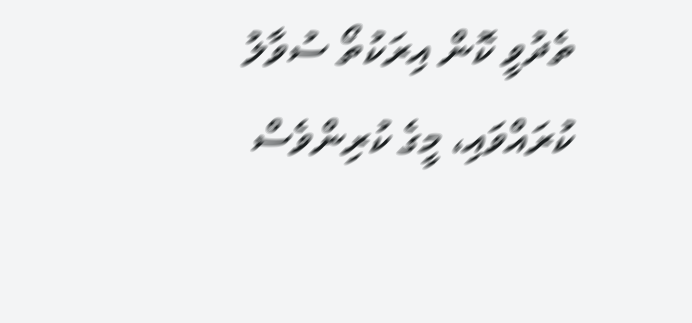ތެދުވީ ކޮން އިރަކުތޯ ސުވާލު ކުރައްވައި، މީގެ ކުރިންވެސް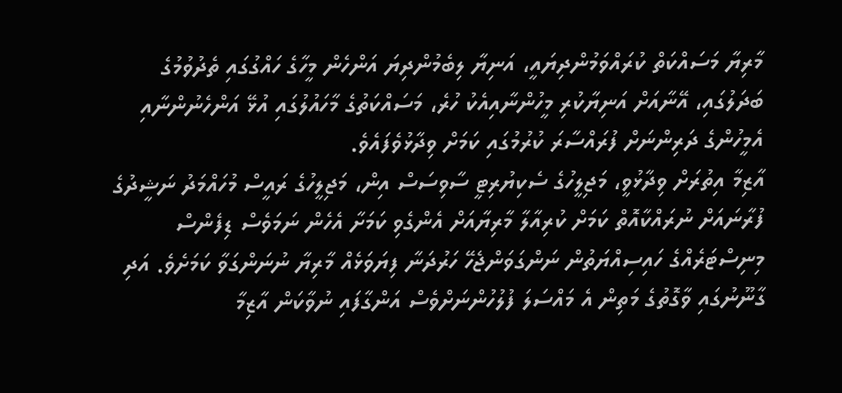މާރިޔާ މަސައްކަތް ކުރައްވަމުންދިޔައީ، އަނިޔާ ލިބެމުންދިޔަ އަންހެން މީހާގެ ހައްގުގައި ތެދުވުމުގެ ބަދަލުގައި، އޭނާއަށް އަނިޔާކުރި މީހުންނާއިއެކު ހުރެ، މަސައްކަތުގެ މާހައުލުގައި އުޅޭ އަންހެނުންނާއި އެމީހުންގެ ދަރިންނަށް ފުރައްސާރަ ކުރުމުގައި ކަމަށް ވިދާޅުވެފައެވެ.
އާޒިމާ އިތުރަށް ވިދާޅުވީ، މަޖިލީހުގެ ސެކިޔުރިޓީ ސާވިސަސް އިން، މަޖިލީހުގެ ރައީސް މުހައްމަދު ނަޝީދުގެ ފުރާނައަށް ނުރައްކާއޮތް ކަމަށް ކުރިއާލާ މާރިޔާއަށް އެންގެވި ކަމަށާ އެހެން ނަމަވެސް ޑިފެންސް މިނިސްޓަރެއްގެ ހައިސިއްޔަތުން ނަންގަވަންޖެހޭ ހަރުދަނާ ފިޔަވަޅެއް މާރިޔާ ނުނަންގަވާ ކަމަށެވެ. އަދި ގާނޫނުގައި ވާގޮތުގެ މަތިން އެ މައްސަލަ ފުލުހުންނަށްވެސް އަންގާފައި ނުވާކަން އާޒިމާ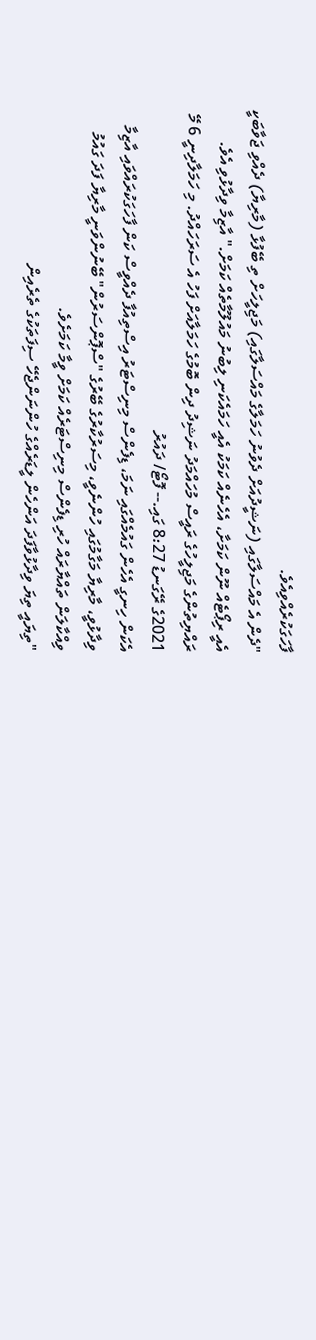ފާހަގަކުރެއްވިއެވެ.
"ދެން އެ މައްސަލާގައި (ނަޝީދުއަށް ދެވުނު ހަމަލާގެ މައްސަލާގައި) މަޖިލީހަށް ތި ބޭފުޅާ (މާރިޔާ) ދެއްވި ޖަވާބަކީ އެއީ ރިޕޯޓެއް ނޫން ކަމަށާ، އެހެނެއް ކަމަކު އެއީ ހަމައެކަނި ލިބުނު މައުލޫމާތެއް ކަމަށް." އާޒިމާ ވިދާޅުވި އެވެ.
ރައްޔިތުންގެ މަޖިލީހުގެ ރައީސް މުހައްމަދު ނަޝިދު ދިން ބޮމުގެ ހަމަލާއަށް ފަހު އެ ސަރަހައްދު. މި ހަމަލާދިނީ 6 މޭ 2021ގެ ރޭގަނޑު 8:27 ގައި.-- ފޮޓޯ/ ދައުރު
އެކަން ހިނގީ އެހެން ގައުމެއްގައި ނަމަ، ޑިފެންސް މިނިސްޓަރު އިސްތިއުފާ ދެއްވީސް ކަން ފާހަގަކުރައްވައި އާޒިމާ ވިދާޅުވީ، މާރިޔާ މަގާމުގައި ހުންނެވީ، މިސަރުކާރުގެ ބޭރުގެ "ސްޕޮންސަރުން" ބޭނުންވަނީ މާރިޔާ ފަދަ ގައުމު ވިއްކާލަން ތައްޔާރައް ހުރި ޑިފެންސް މިނިސްޓަރެއް ކަމަށް ވީމާ ކަމަށެވެ.
"ތިޔައީ ތިޔަ ވިދާޅުވާފަދަ އަންހެން ލީޑަރެއްގެ ހުންނަންޖެހޭ ސިފަތަކުގެ ތެރެއިން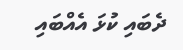ދެބައި ކުޅަ އެއްބައި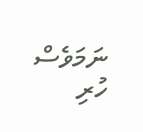ނަމަވެސް ހުރި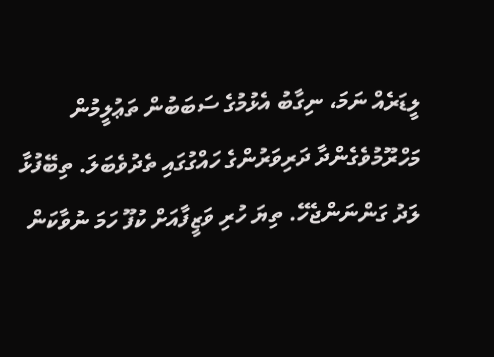ލީޑަރެއް ނަމަ، ނިގާބު އެޅުމުގެ ސަބަބުން ތަޢުލީމުން މަހްރޫމުވެގެންދާ ދަރިވަރުންގެ ހައްގުގައި ތެދުވެބަލަ. ތިބޭފުޅާ ލަދު ގަންނަންޖެހޭ. ތިޔަ ހުރި ވަޒީފާއަށް ކުފޫ ހަމަ ނުވާކަން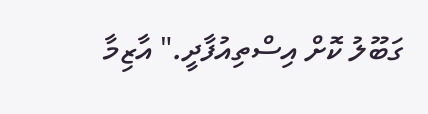ގަބޫލު ކޮށް އިސްތިއުފާދީ." އާޒިމާ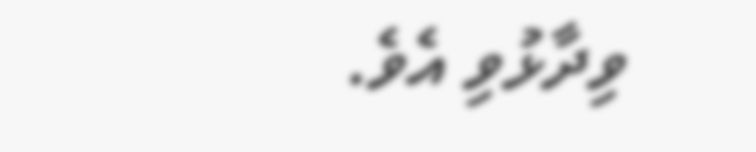ވިދާޅުވި އެވެ.